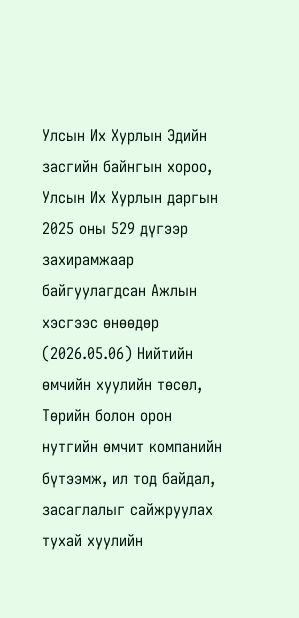Улсын Их Хурлын Эдийн засгийн байнгын хороо, Улсын Их Хурлын даргын 2025 оны 529 дүгээр захирамжаар байгуулагдсан Ажлын хэсгээс өнөөдөр (2026.05.06) Нийтийн өмчийн хуулийн төсөл, Төрийн болон орон нутгийн өмчит компанийн бүтээмж, ил тод байдал, засаглалыг сайжруулах тухай хуулийн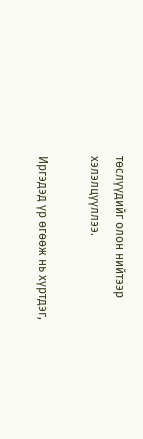төслүүдийг олон нийтээр хэлэлцүүллээ.

Иргэдэд үр өгөөж нь хүртдэг,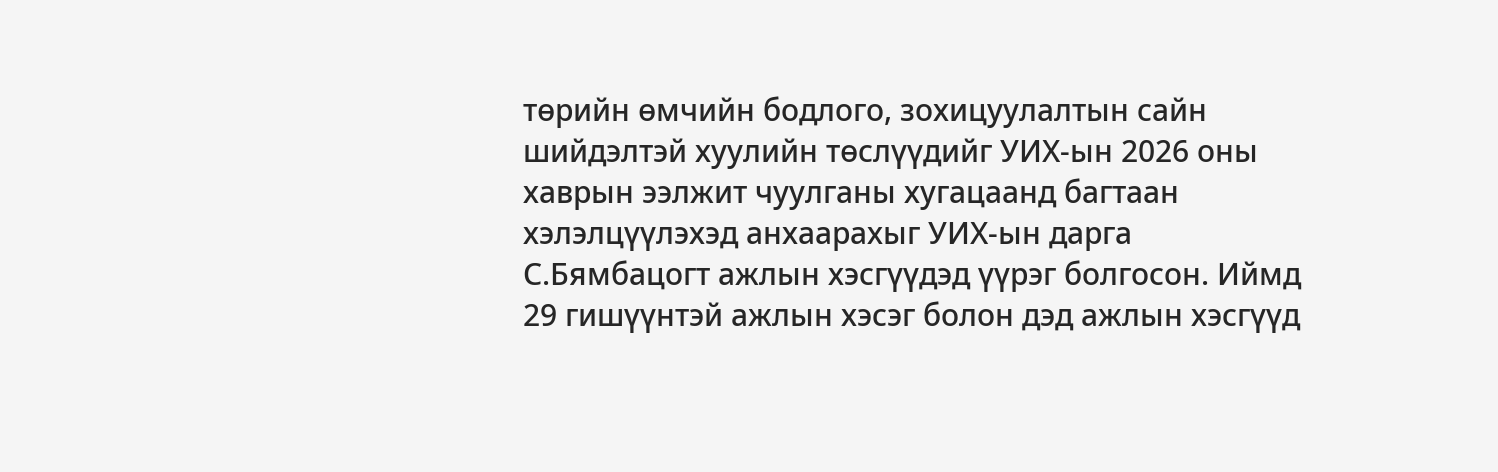төрийн өмчийн бодлого, зохицуулалтын сайн шийдэлтэй хуулийн төслүүдийг УИХ-ын 2026 оны хаврын ээлжит чуулганы хугацаанд багтаан хэлэлцүүлэхэд анхаарахыг УИХ-ын дарга С.Бямбацогт ажлын хэсгүүдэд үүрэг болгосон. Иймд 29 гишүүнтэй ажлын хэсэг болон дэд ажлын хэсгүүд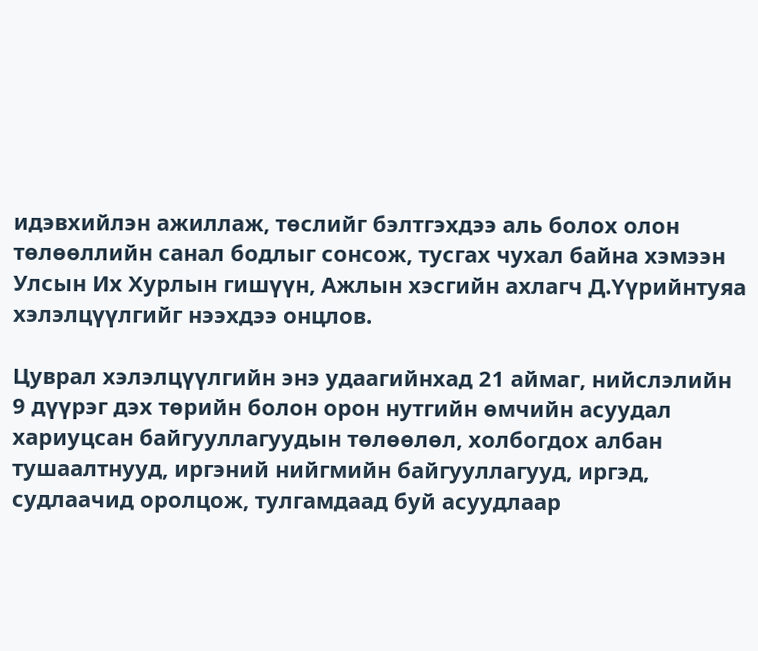идэвхийлэн ажиллаж, төслийг бэлтгэхдээ аль болох олон төлөөллийн санал бодлыг сонсож, тусгах чухал байна хэмээн Улсын Их Хурлын гишүүн, Ажлын хэсгийн ахлагч Д.Үүрийнтуяа хэлэлцүүлгийг нээхдээ онцлов.

Цуврал хэлэлцүүлгийн энэ удаагийнхад 21 аймаг, нийслэлийн 9 дүүрэг дэх төрийн болон орон нутгийн өмчийн асуудал хариуцсан байгууллагуудын төлөөлөл, холбогдох албан тушаалтнууд, иргэний нийгмийн байгууллагууд, иргэд, судлаачид оролцож, тулгамдаад буй асуудлаар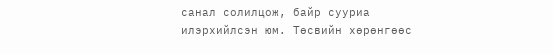санал солилцож, байр сууриа илэрхийлсэн юм. Төсвийн хөрөнгөөс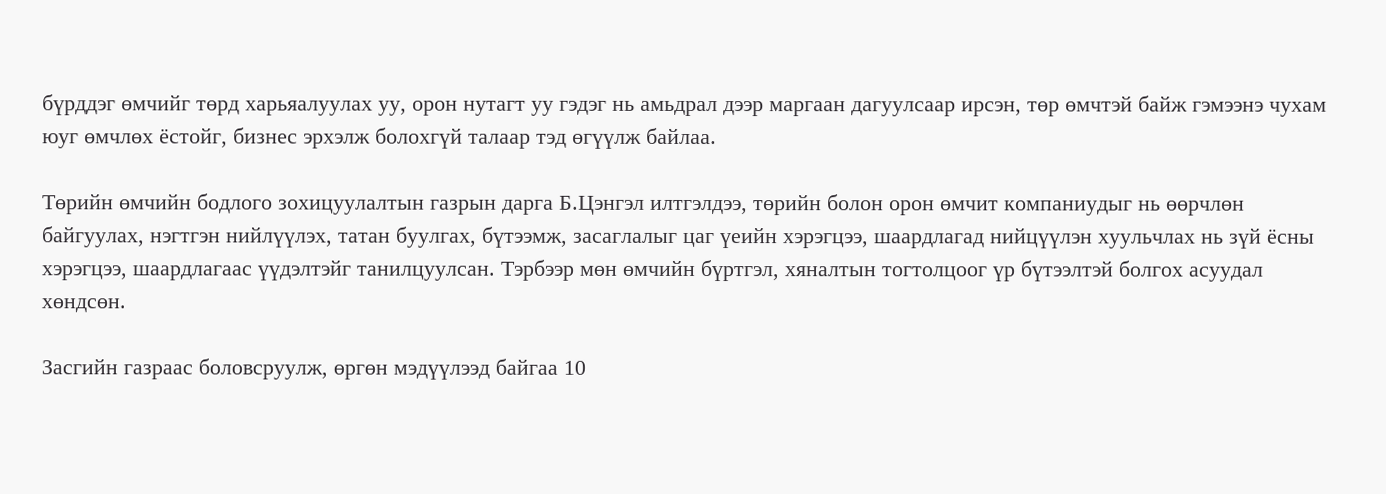бүрддэг өмчийг төрд харьяалуулах уу, орон нутагт уу гэдэг нь амьдрал дээр маргаан дагуулсаар ирсэн, төр өмчтэй байж гэмээнэ чухам юуг өмчлөх ёстойг, бизнес эрхэлж болохгүй талаар тэд өгүүлж байлаа.

Төрийн өмчийн бодлого зохицуулалтын газрын дарга Б.Цэнгэл илтгэлдээ, төрийн болон орон өмчит компаниудыг нь өөрчлөн байгуулах, нэгтгэн нийлүүлэх, татан буулгах, бүтээмж, засаглалыг цаг үеийн хэрэгцээ, шаардлагад нийцүүлэн хуульчлах нь зүй ёсны хэрэгцээ, шаардлагаас үүдэлтэйг танилцуулсан. Тэрбээр мөн өмчийн бүртгэл, хяналтын тогтолцоог үр бүтээлтэй болгох асуудал хөндсөн.

Засгийн газраас боловсруулж, өргөн мэдүүлээд байгаа 10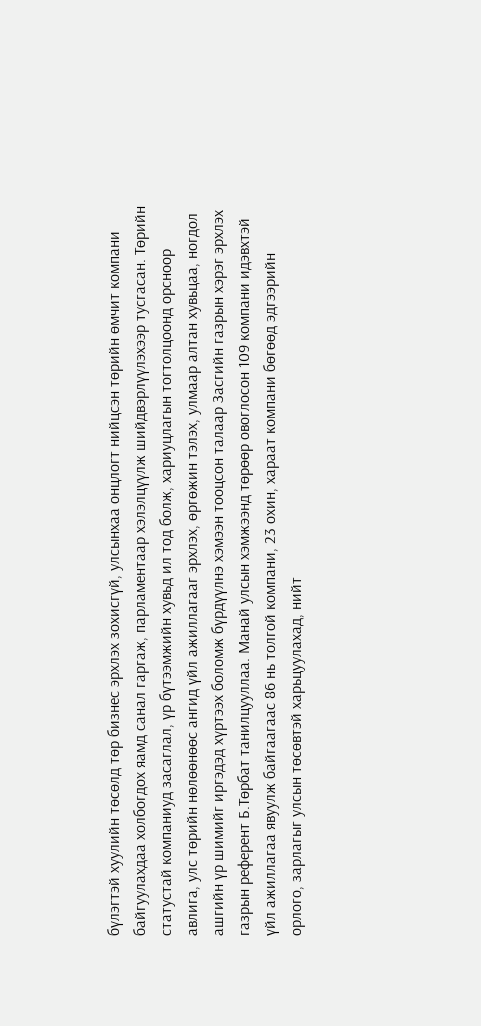бүлэгтэй хуулийн төсөлд төр бизнес эрхлэх зохисгүй, улсынхаа онцлогт нийцсэн төрийн өмчит компани байгуулахдаа холбогдох яамд санал гаргаж, парламентаар хэлэлцүүлж шийдвэрлүүлэхээр тусгасан. Төрийн статустай компаниуд засаглал, үр бүтээмжийн хувьд ил тод болж, хариуцлагын тогтолцоонд орсноор авлига, улс төрийн нөлөөнөөс ангид үйл ажиллагааг эрхлэх, өргөжин тэлэх, улмаар алтан хувьцаа, ногдол ашгийн үр шимийг иргэдэд хүртээх боломж бүрдүүлнэ хэмээн тооцсон талаар Засгийн газрын хэрэг эрхлэх газрын референт Б.Төрбат танилцууллаа. Манай улсын хэмжээнд төрөөр овоглосон 109 компани идэвхтэй үйл ажиллагаа явуулж байгаагаас 86 нь толгой компани, 23 охин, хараат компани бөгөөд эдгээрийн орлого, зарлагыг улсын төсөвтэй харьцуулахад, нийт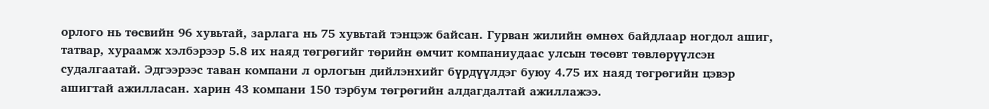орлого нь төсвийн 96 хувьтай, зарлага нь 75 хувьтай тэнцэж байсан. Гурван жилийн өмнөх байдлаар ногдол ашиг, татвар, хураамж хэлбэрээр 5.8 их наяд төгрөгийг төрийн өмчит компаниудаас улсын төсөвт төвлөрүүлсэн судалгаатай. Эдгээрээс таван компани л орлогын дийлэнхийг бүрдүүлдэг буюу 4.75 их наяд төгрөгийн цэвэр ашигтай ажилласан. харин 43 компани 150 тэрбум төгрөгийн алдагдалтай ажиллажээ.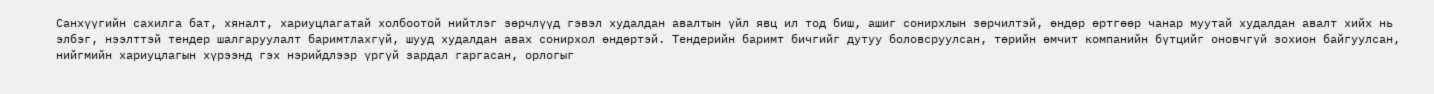Санхүүгийн сахилга бат, хяналт, хариуцлагатай холбоотой нийтлэг зөрчлүүд гэвэл худалдан авалтын үйл явц ил тод биш, ашиг сонирхлын зөрчилтэй, өндөр өртгөөр чанар муутай худалдан авалт хийх нь элбэг, нээлттэй тендер шалгаруулалт баримтлахгүй, шууд худалдан авах сонирхол өндөртэй. Тендерийн баримт бичгийг дутуу боловсруулсан, төрийн өмчит компанийн бүтцийг оновчгүй зохион байгуулсан, нийгмийн хариуцлагын хүрээнд гэх нэрийдлээр үргүй зардал гаргасан, орлогыг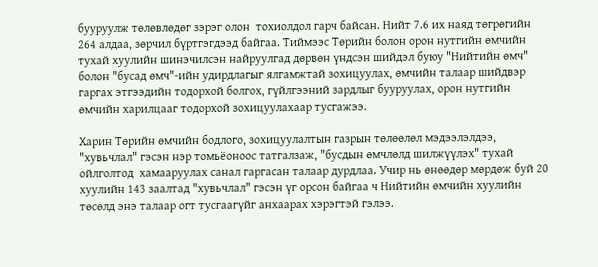бууруулж төлөвлөдөг зэрэг олон  тохиолдол гарч байсан. Нийт 7.6 их наяд төгрөгийн 264 алдаа, зөрчил бүртгэгдээд байгаа. Тиймээс Төрийн болон орон нутгийн өмчийн тухай хуулийн шинэчилсэн найруулгад дөрвөн үндсэн шийдэл буюу "Нийтийн өмч" болон "бусад өмч"-ийн удирдлагыг ялгамжтай зохицуулах, өмчийн талаар шийдвэр гаргах этгээдийн тодорхой болгох, гүйлгээний зардлыг бууруулах, орон нутгийн өмчийн харилцааг тодорхой зохицуулахаар тусгажээ.

Харин Төрийн өмчийн бодлого, зохицуулалтын газрын төлөөлөл мэдээлэлдээ, "хувьчлал" гэсэн нэр томьёоноос татгалзаж, "бусдын өмчлөлд шилжүүлэх" тухай ойлголтод  хамааруулах санал гаргасан талаар дурдлаа. Учир нь өнөөдөр мөрдөж буй 20 хуулийн 143 заалтад "хувьчлал" гэсэн үг орсон байгаа ч Нийтийн өмчийн хуулийн төсөлд энэ талаар огт тусгаагүйг анхаарах хэрэгтэй гэлээ.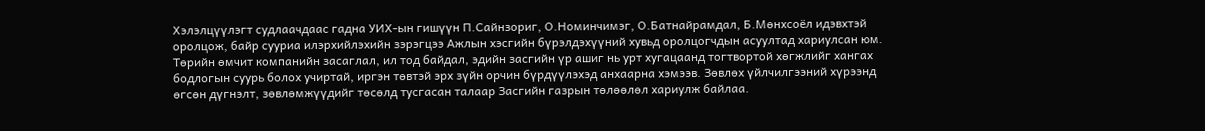Хэлэлцүүлэгт судлаачдаас гадна УИХ-ын гишүүн П.Сайнзориг, О.Номинчимэг, О.Батнайрамдал, Б.Мөнхсоёл идэвхтэй оролцож, байр сууриа илэрхийлэхийн зэрэгцээ Ажлын хэсгийн бүрэлдэхүүний хувьд оролцогчдын асуултад хариулсан юм. Төрийн өмчит компанийн засаглал, ил тод байдал, эдийн засгийн үр ашиг нь урт хугацаанд тогтвортой хөгжлийг хангах бодлогын суурь болох учиртай, иргэн төвтэй эрх зүйн орчин бүрдүүлэхэд анхаарна хэмээв. Зөвлөх үйлчилгээний хүрээнд өгсөн дүгнэлт, зөвлөмжүүдийг төсөлд тусгасан талаар Засгийн газрын төлөөлөл хариулж байлаа.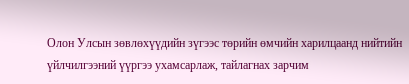Олон Улсын зөвлөхүүдийн зүгээс төрийн өмчийн харилцаанд нийтийн үйлчилгээний үүргээ ухамсарлаж, тайлагнах зарчим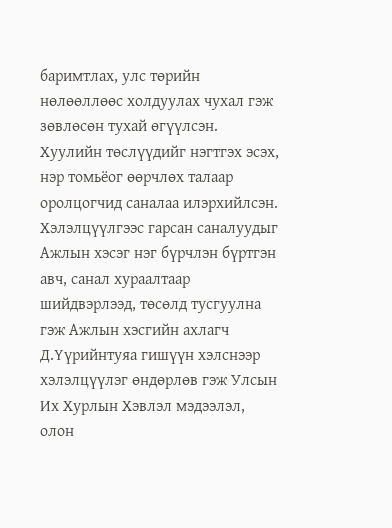баримтлах, улс төрийн нөлөөллөөс холдуулах чухал гэж зөвлөсөн тухай өгүүлсэн. Хуулийн төслүүдийг нэгтгэх эсэх, нэр томьёог өөрчлөх талаар оролцогчид саналаа илэрхийлсэн. Хэлэлцүүлгээс гарсан саналуудыг Ажлын хэсэг нэг бүрчлэн бүртгэн авч, санал хураалтаар шийдвэрлээд, төсөлд тусгуулна гэж Ажлын хэсгийн ахлагч Д.Үүрийнтуяа гишүүн хэлснээр хэлэлцүүлэг өндөрлөв гэж Улсын Их Хурлын Хэвлэл мэдээлэл, олон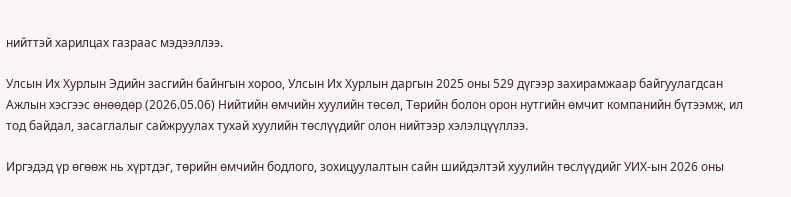нийттэй харилцах газраас мэдээллээ.

Улсын Их Хурлын Эдийн засгийн байнгын хороо, Улсын Их Хурлын даргын 2025 оны 529 дүгээр захирамжаар байгуулагдсан Ажлын хэсгээс өнөөдөр (2026.05.06) Нийтийн өмчийн хуулийн төсөл, Төрийн болон орон нутгийн өмчит компанийн бүтээмж, ил тод байдал, засаглалыг сайжруулах тухай хуулийн төслүүдийг олон нийтээр хэлэлцүүллээ.

Иргэдэд үр өгөөж нь хүртдэг, төрийн өмчийн бодлого, зохицуулалтын сайн шийдэлтэй хуулийн төслүүдийг УИХ-ын 2026 оны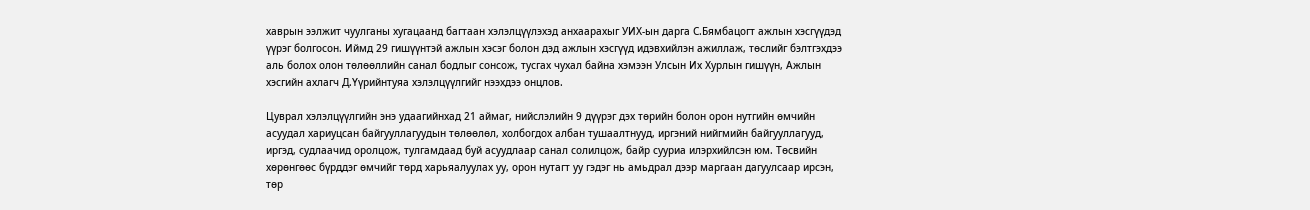хаврын ээлжит чуулганы хугацаанд багтаан хэлэлцүүлэхэд анхаарахыг УИХ-ын дарга С.Бямбацогт ажлын хэсгүүдэд үүрэг болгосон. Иймд 29 гишүүнтэй ажлын хэсэг болон дэд ажлын хэсгүүд идэвхийлэн ажиллаж, төслийг бэлтгэхдээ аль болох олон төлөөллийн санал бодлыг сонсож, тусгах чухал байна хэмээн Улсын Их Хурлын гишүүн, Ажлын хэсгийн ахлагч Д.Үүрийнтуяа хэлэлцүүлгийг нээхдээ онцлов.

Цуврал хэлэлцүүлгийн энэ удаагийнхад 21 аймаг, нийслэлийн 9 дүүрэг дэх төрийн болон орон нутгийн өмчийн асуудал хариуцсан байгууллагуудын төлөөлөл, холбогдох албан тушаалтнууд, иргэний нийгмийн байгууллагууд, иргэд, судлаачид оролцож, тулгамдаад буй асуудлаар санал солилцож, байр сууриа илэрхийлсэн юм. Төсвийн хөрөнгөөс бүрддэг өмчийг төрд харьяалуулах уу, орон нутагт уу гэдэг нь амьдрал дээр маргаан дагуулсаар ирсэн, төр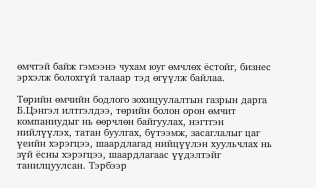өмчтэй байж гэмээнэ чухам юуг өмчлөх ёстойг, бизнес эрхэлж болохгүй талаар тэд өгүүлж байлаа.

Төрийн өмчийн бодлого зохицуулалтын газрын дарга Б.Цэнгэл илтгэлдээ, төрийн болон орон өмчит компаниудыг нь өөрчлөн байгуулах, нэгтгэн нийлүүлэх, татан буулгах, бүтээмж, засаглалыг цаг үеийн хэрэгцээ, шаардлагад нийцүүлэн хуульчлах нь зүй ёсны хэрэгцээ, шаардлагаас үүдэлтэйг танилцуулсан. Тэрбээр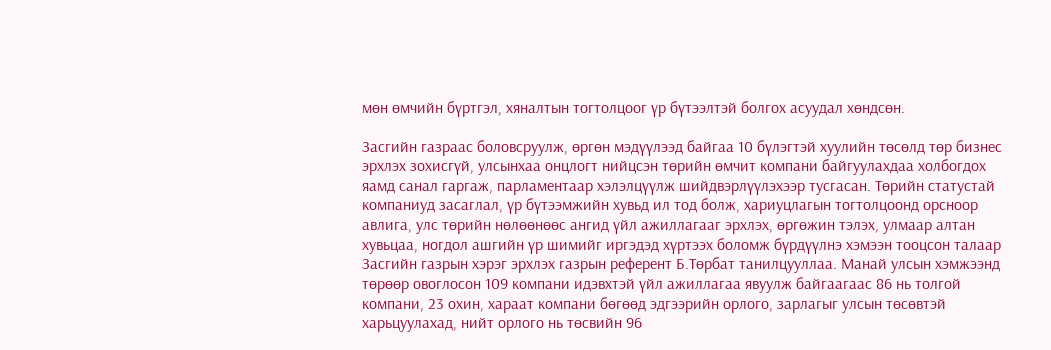мөн өмчийн бүртгэл, хяналтын тогтолцоог үр бүтээлтэй болгох асуудал хөндсөн.

Засгийн газраас боловсруулж, өргөн мэдүүлээд байгаа 10 бүлэгтэй хуулийн төсөлд төр бизнес эрхлэх зохисгүй, улсынхаа онцлогт нийцсэн төрийн өмчит компани байгуулахдаа холбогдох яамд санал гаргаж, парламентаар хэлэлцүүлж шийдвэрлүүлэхээр тусгасан. Төрийн статустай компаниуд засаглал, үр бүтээмжийн хувьд ил тод болж, хариуцлагын тогтолцоонд орсноор авлига, улс төрийн нөлөөнөөс ангид үйл ажиллагааг эрхлэх, өргөжин тэлэх, улмаар алтан хувьцаа, ногдол ашгийн үр шимийг иргэдэд хүртээх боломж бүрдүүлнэ хэмээн тооцсон талаар Засгийн газрын хэрэг эрхлэх газрын референт Б.Төрбат танилцууллаа. Манай улсын хэмжээнд төрөөр овоглосон 109 компани идэвхтэй үйл ажиллагаа явуулж байгаагаас 86 нь толгой компани, 23 охин, хараат компани бөгөөд эдгээрийн орлого, зарлагыг улсын төсөвтэй харьцуулахад, нийт орлого нь төсвийн 96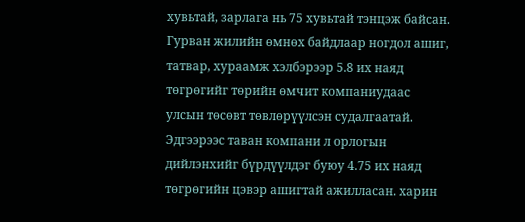хувьтай, зарлага нь 75 хувьтай тэнцэж байсан. Гурван жилийн өмнөх байдлаар ногдол ашиг, татвар, хураамж хэлбэрээр 5.8 их наяд төгрөгийг төрийн өмчит компаниудаас улсын төсөвт төвлөрүүлсэн судалгаатай. Эдгээрээс таван компани л орлогын дийлэнхийг бүрдүүлдэг буюу 4.75 их наяд төгрөгийн цэвэр ашигтай ажилласан. харин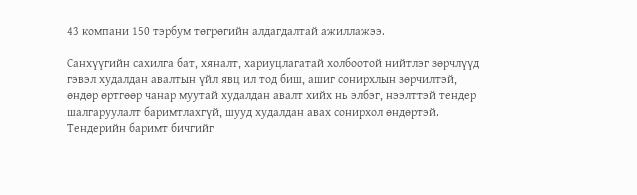43 компани 150 тэрбум төгрөгийн алдагдалтай ажиллажээ.

Санхүүгийн сахилга бат, хяналт, хариуцлагатай холбоотой нийтлэг зөрчлүүд гэвэл худалдан авалтын үйл явц ил тод биш, ашиг сонирхлын зөрчилтэй, өндөр өртгөөр чанар муутай худалдан авалт хийх нь элбэг, нээлттэй тендер шалгаруулалт баримтлахгүй, шууд худалдан авах сонирхол өндөртэй. Тендерийн баримт бичгийг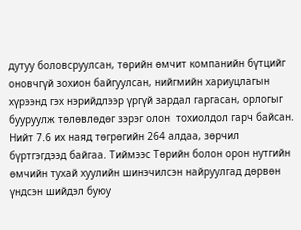дутуу боловсруулсан, төрийн өмчит компанийн бүтцийг оновчгүй зохион байгуулсан, нийгмийн хариуцлагын хүрээнд гэх нэрийдлээр үргүй зардал гаргасан, орлогыг бууруулж төлөвлөдөг зэрэг олон  тохиолдол гарч байсан. Нийт 7.6 их наяд төгрөгийн 264 алдаа, зөрчил бүртгэгдээд байгаа. Тиймээс Төрийн болон орон нутгийн өмчийн тухай хуулийн шинэчилсэн найруулгад дөрвөн үндсэн шийдэл буюу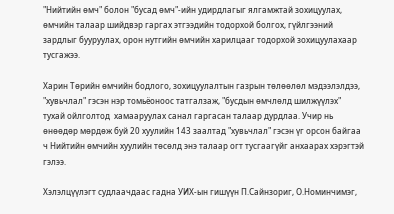"Нийтийн өмч" болон "бусад өмч"-ийн удирдлагыг ялгамжтай зохицуулах, өмчийн талаар шийдвэр гаргах этгээдийн тодорхой болгох, гүйлгээний зардлыг бууруулах, орон нутгийн өмчийн харилцааг тодорхой зохицуулахаар тусгажээ.

Харин Төрийн өмчийн бодлого, зохицуулалтын газрын төлөөлөл мэдээлэлдээ, "хувьчлал" гэсэн нэр томьёоноос татгалзаж, "бусдын өмчлөлд шилжүүлэх" тухай ойлголтод  хамааруулах санал гаргасан талаар дурдлаа. Учир нь өнөөдөр мөрдөж буй 20 хуулийн 143 заалтад "хувьчлал" гэсэн үг орсон байгаа ч Нийтийн өмчийн хуулийн төсөлд энэ талаар огт тусгаагүйг анхаарах хэрэгтэй гэлээ.

Хэлэлцүүлэгт судлаачдаас гадна УИХ-ын гишүүн П.Сайнзориг, О.Номинчимэг,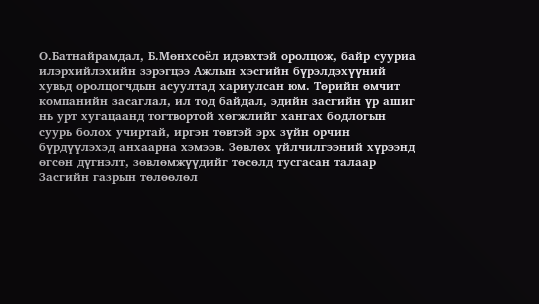О.Батнайрамдал, Б.Мөнхсоёл идэвхтэй оролцож, байр сууриа илэрхийлэхийн зэрэгцээ Ажлын хэсгийн бүрэлдэхүүний хувьд оролцогчдын асуултад хариулсан юм. Төрийн өмчит компанийн засаглал, ил тод байдал, эдийн засгийн үр ашиг нь урт хугацаанд тогтвортой хөгжлийг хангах бодлогын суурь болох учиртай, иргэн төвтэй эрх зүйн орчин бүрдүүлэхэд анхаарна хэмээв. Зөвлөх үйлчилгээний хүрээнд өгсөн дүгнэлт, зөвлөмжүүдийг төсөлд тусгасан талаар Засгийн газрын төлөөлөл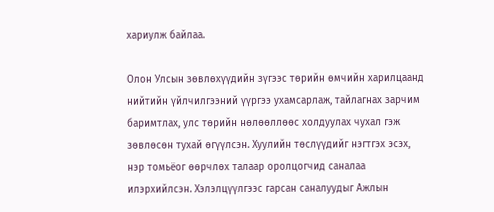хариулж байлаа.

Олон Улсын зөвлөхүүдийн зүгээс төрийн өмчийн харилцаанд нийтийн үйлчилгээний үүргээ ухамсарлаж, тайлагнах зарчим баримтлах, улс төрийн нөлөөллөөс холдуулах чухал гэж зөвлөсөн тухай өгүүлсэн. Хуулийн төслүүдийг нэгтгэх эсэх, нэр томьёог өөрчлөх талаар оролцогчид саналаа илэрхийлсэн. Хэлэлцүүлгээс гарсан саналуудыг Ажлын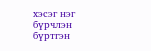хэсэг нэг бүрчлэн бүртгэн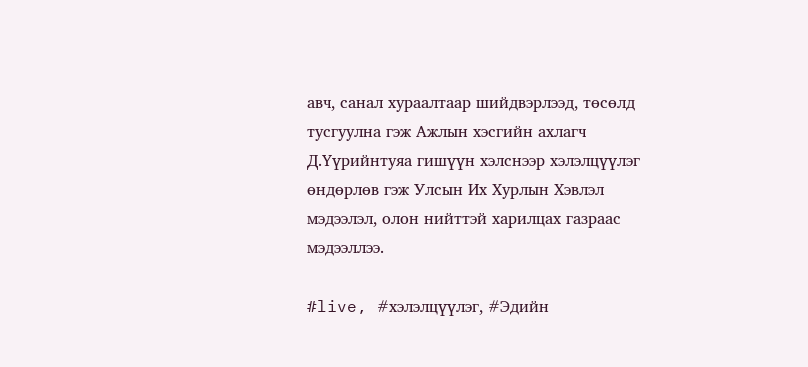авч, санал хураалтаар шийдвэрлээд, төсөлд тусгуулна гэж Ажлын хэсгийн ахлагч Д.Үүрийнтуяа гишүүн хэлснээр хэлэлцүүлэг өндөрлөв гэж Улсын Их Хурлын Хэвлэл мэдээлэл, олон нийттэй харилцах газраас мэдээллээ.

#live, #хэлэлцүүлэг, #Эдийн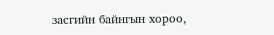засгийн байнгын хороо,